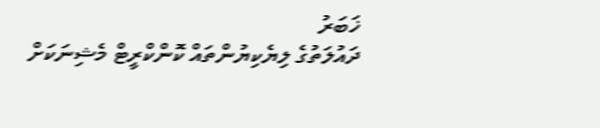ޚަބަރު
ދައުލަތުގެ ލިޔެކިޔުންތައް ކޮންކްރީޓް މެޝިނަކަށް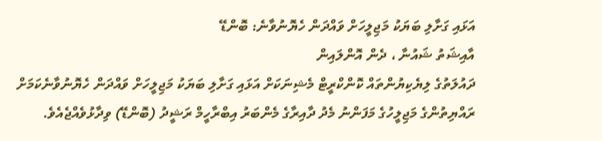އަޅައި ގަށާލި ބަޔަކު މަޖިލީހަށް ވައްދަން ހެޔޮނުވާނެ: ބޮންޑޭ
އާއިޝަތު ޝައުނާ ، ދެން އޮންލައިން
ދައުލަތުގެ ލިޔެކިޔުންތައް ކޮންކްރީޓް މެޝިނަކަށް އަޅައި ގަށާލި ބަޔަކު މަޖިލީހަށް ވައްދަން ހެޔޮނުވާނެކަމަށް ރައްޔިތުންގެ މަޖިލީހުގެ މަފަންނު މެދު ދާއިރާގެ މެންބަރު އިބްރާހީމް ރަޝީދު (ބޮންޑޭ) ވިދާޅުވެއްޖެއެވެ.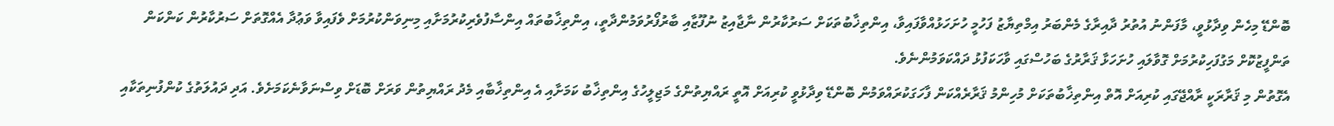ބޮންޑޭ މިހެން ވިދާޅުވީ، މާފަންނު އުތުރު ދާއިރާގެ މެންބަރު އިމްތިޔާޒު ފަހުމީ ހުށަހަޅުއްވާފައިވާ، އިންތިޚާބުތަކަށް ސަރުކާރުން ނާޖާއިޒު ނުފޫޒާއި ބާރުފޯރުވަމުންދާތީ، އިންތިޚާބުތައް އިންސާފުވެރިކުރުމަށާއި މިނިވަންކުރުމަށް ވެފައިވާ ވަޢުދާ އެއްގޮތަށް ސަރުކާރުން ކަންކަން ތަންފީޒުކޮށް މަގުފަހިކުރުމަށް ގޮވާލައި ހުށަހަޅާ ޤަރާރުގެ ބަހުސްގައި ވާހަކަފުޅު ދައްކަވަމުންނެވެ.
އެގޮތުން މި ޤަރާރަކީ ރާއްޖޭގައި ކުރިއަށް އޮތް އިންތިޚާބުތަކަށް މުހިންމު ޤަރާރެއްކަން ފާހަގަކުރައްވަމުން ބޮންޑޭ ވިދާޅުވީ ކުރިއަށް އޮތީ ރައްޔިތުންގެ މަޖިލީހުގެ އިންތިޚާބު ކަމަށާއި އެ އިންތިޚާބާއި މެދު ރައްޔިތުން ވަރަށް ބޮޑަށް ވިސްނަވާނެކަމަށެވެ. އަދި ދައުލަތުގެ ކުންފުނިތަކާއި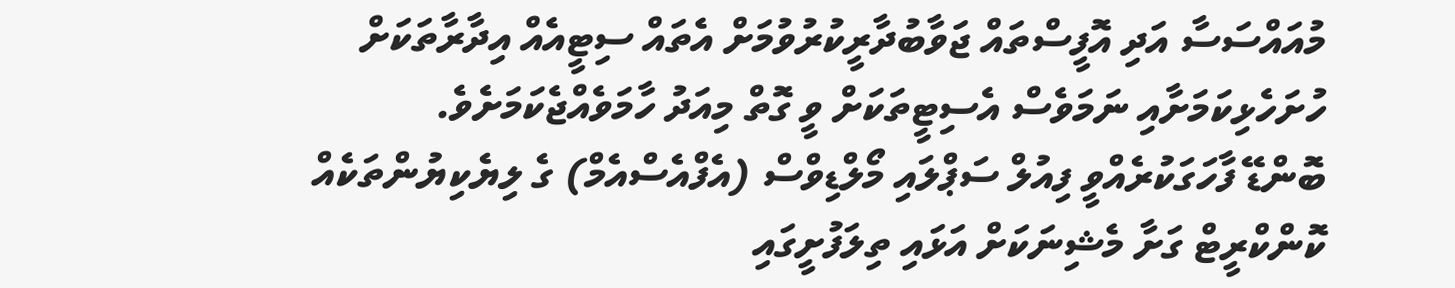މުއައްސަސާ އަދި އޮފީސްތައް ޖަވާބުދާރީކުރުވުމަށް އެތައް ސިޓީއެއް އިދާރާތަކަށް ހުށަހެޅިކަމަށާއި ނަމަވެސް އެސިޓީތަކަށް ވީ ގޮތް މިއަދު ހާމަވެއްޖެކަމަށެވެ.
ބޮންޑޭ ފާހަގަކުރެއްވީ ފިއުލް ސަޕްލައި މޯލްޑިވްސް (އެފްއެސްއެމް) ގެ ލިޔެކިޔުންތަކެއް ކޮންކްރީޓް ގަށާ މެޝިނަކަށް އަޅައި ތިލަފުށީގައި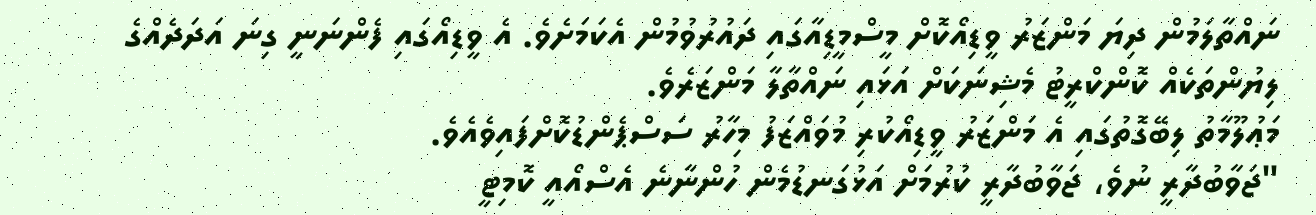ނައްތާލަމުން ދިޔަ މަންޒަރު ވީޑިއޯކޮށް މީސްމީޑިއާގައި ދައުރުވުމުން އެކަމަށެވެ. އެ ވީޑިއޯގައި ފެންނަނީ ގިނަ އަދަދެއްގެ ލިޔުންތަކެއް ކޮންކްރީޓު މެޝިނަކަށް އަޅައި ނައްތާލާ މަންޒަރެވެ.
މަޢުލޫމާތު ލިބޭގޮތުގައި އެ މަންޒަރު ވީޑިއޯކުރި މުވައްޒަފު މިހާރު ސަސްޕެންޑުކޮށްފައިވެއެވެ.
"ޖަވާބުދާރީ ނުވެ، ޖަވާބުދާރީ ކުރުމަށް އަޅުގަނޑުމެން ހުންނާނެ އެސްއޯއީ ކޮމިޓީ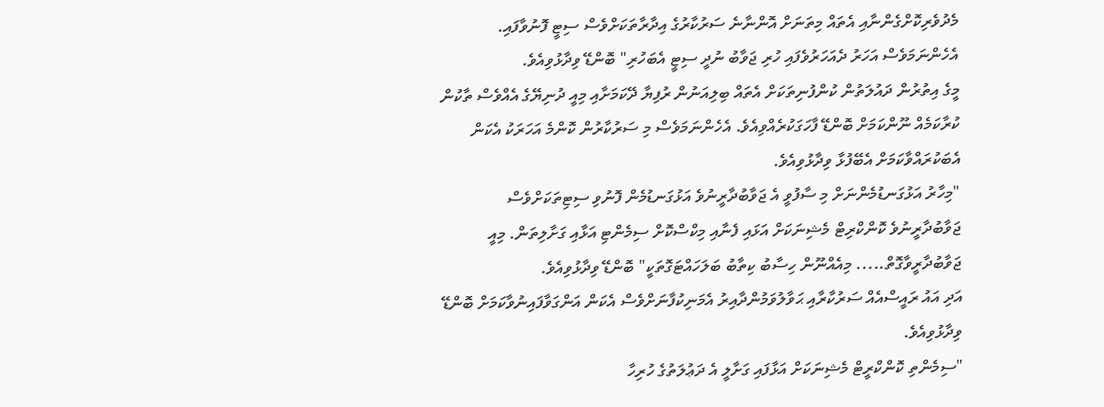މެދުވެރިކޮށްގެންނާއި އެތައް މިތަނަށް އޮންނާނެ ސަރުކާރުގެ އިދާރާތަކަށްވެސް ސިޓީ ފޮނުވާފައި. އެހެންނަމަވެސް އަހަރު ދެއަހަރުވެފައި ހުރި ޖަވާބު ނުދީ ސިޓީ އެބަހުރި" ބޮންޑޭ ވިދާޅުވިއެވެ.
މީގެ އިތުރުން ދައުލަތުން ކުންފުނިތަކަށް އެތައް ބިލިއަނުން ރުފިޔާ ދޭކަމަށާއި މިއީ ދުނިޔޭގެ އެއްވެސް ތާކުން ކުރާކަމެއް ނޫންކަމަށް ބޮންޑޭ ފާހަގަކުރެއްވިއެވެ. އެހެންނަމަވެސް މި ސަރުކާރުން ކޮންމެ އަހަރަކު އެކަން އެބަކުރައްވާކަމަށް އެބޭފުޅާ ވިދާޅުވިއެވެ.
"މިހާރު އަޅުގަނޑުމެންނަށް މި ސާފުވީ އެ ޖަވާބުދާރީނުވެ އަޅުގަނޑުމެން ފޮނުވި ސިޓިތަކަށްވެސް ޖަވާބުދާރީނުވެ ކޮންކްރިޓް މެޝިނަކަށް އަޅައި ފެނާއި މިކްސްކޮށް ސިމެންޓި އަޅާއި ގަށާލިތަން. މިއީ ޖަވާބުދާރީވާގޮތް..... މިއެއްނޫން ހިސާބު ކިތާބު ބަލަހައްޓަގޮތަކީ" ބޮންޑޭ ވިދާޅުވިއެވެ.
އަދި އައު ރައީސްއެއް ސަރުކާރާއި ޙަވާލުވަމުންދާއިރު އެމަނިކުފާނަށްވެސް އެކަން އަންގަވާފައިނުވާކަމަށް ބޮންޑޭ ވިދާޅުވިއެވެ.
"ސިމެންތި ކޮންކްރީޓް މެޝިނަކަށް އަޅާފައި ގަށާލީ އެ ދަޢުލަތުގެ ހުރިހާ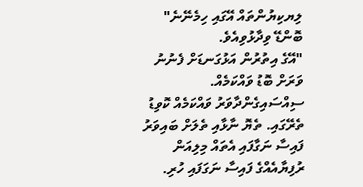ލިޔކިޔުންތައް އޭގައި ހިމެނޭނެ" ބޮންޑޭ ވިދާޅުވިއެވެ.
"އޭގެ އިތުރުން އަޅުގަނޑަށް ފެނުނު ވަރަށް ބޮޑު ވައްކަމެއް. ސިއްސައިގެންދާވަރު ވައްކަމެއް ކޮވިޑު ތެރޭގައި. ތެޔޮ ނާޅާއި ތެލަށް ބައިވަރު ފައިސާ ނަގާފައި އެތައް މިލިއަން ރުފިޔާއެއްގެ ފައިސާ ނަގަފައި ހުރި.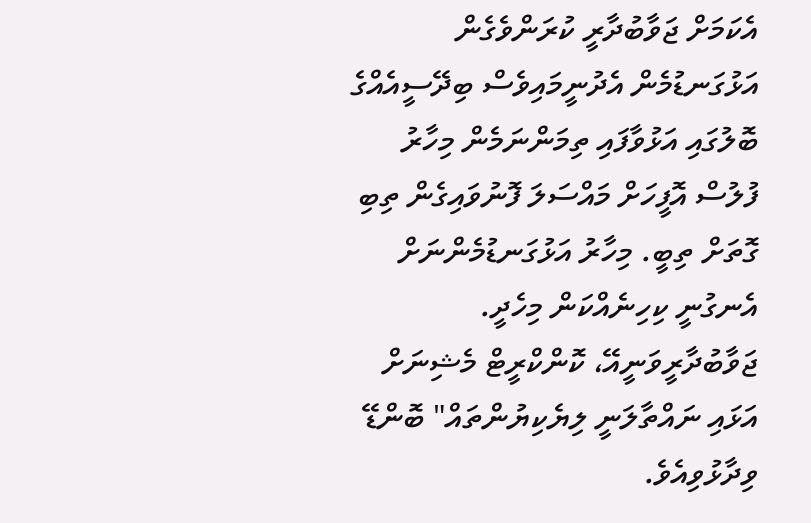އެކަމަށް ޖަވާބުދާރީ ކުރަންވެގެން އަޅުގަނޑުމެން އެދުނީމައިވެސް ބިދޭސީއެއްގެ ބޮލުގައި އަޅުވާފައި ތިމަންނަމެން މިހާރު ފުލުސް އޮފީހަށް މައްސަލަ ފޮނުވައިގެން ތިބި ގޮތަށް ތިބީ. މިހާރު އަޅުގަނޑުމެންނަށް އެނގުނީ ކިހިނެއްކަން މިހެދީ. ޖަވާބުދާރީވަނީއޭ، ކޮންކްރީޓް މެޝިނަށް އަޅައި ނައްތާލަނީ ލިޔެކިޔުންތައް" ބޮންޑޭ ވިދާޅުވިއެވެ.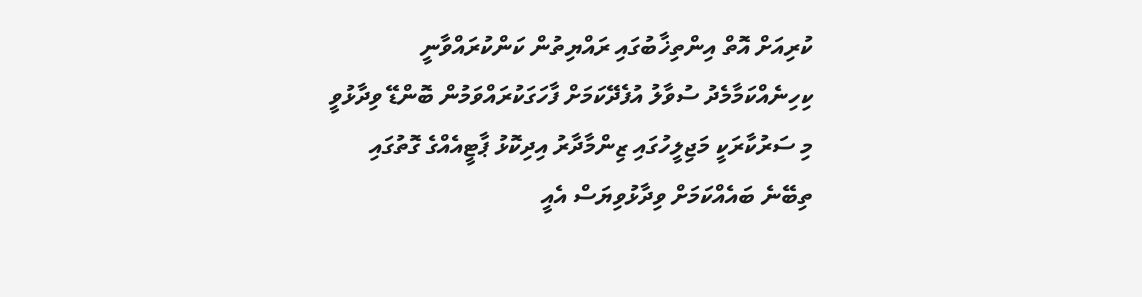ކުރިއަށް އޮތް އިންތިޚާބުގައި ރައްޔިތުން ކަންކުރައްވާނީ ކިހިނެއްކަމާމެދު ސުވާލު އުފެދޭކަމަށް ފާހަގަކުރައްވަމުން ބޮންޑޭ ވިދާޅުވީ މި ސަރުކާރަކީ މަޖިލީހުގައި ޒިންމާދާރު އިދިކޮޅު ޕާޓީއެއްގެ ގޮތުގައި ތިބޭނެ ބައެއްކަމަށް ވިދާޅުވިޔަސް އެއީ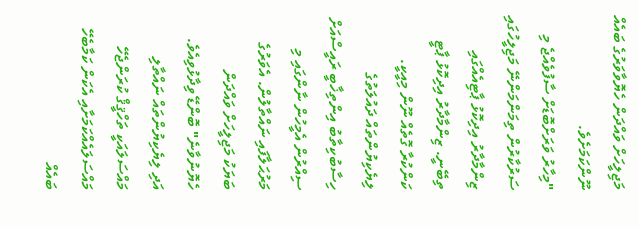މަޖިލީހަށް ވައްދަން ހެޔޮވާވަރުގެ ބައެއް ނޫންކަމަށެވެ.
"މިހާރު ވަރަށްބޮޑަށް ސާފުވެއްޖެ މި ސަރުކާރުން ތިމަންމަންނޭ މަޖިލީހުގައި ޒިންމާދާރު އިދިކޮޅު ޕާޓިއެއްގައި ތިބޭނީ. ޒިންމާދާރު އިދިކޮޅު ޕާޓީ ކަންކުރާ ގޮތެއް ނޫން މިއީކީ. ލިޔެކިޔުންތައް ދައުލަތުގެ ހިސާބުކިތާބު އިންތިޚާބީ ރައީސްއަށް ސިއްރުން އެމީހުން ނާންގައި މި މަރުޙަލާފައި ނައްތާލުން. އެވަރުގެ ބަޔަކު މަޖިލީހަށް ވައްދަން ހެޔޮނުވާނެ" ބޮންޑޭ ވިދާޅުވިއެވެ.
އަދި ލިޔެކިޔުންތައް ނައްތާލި މައްސަލައަކީ ތަހްޤީޤް ކުރަންޖެހޭ މައްސަލައެއްކަމަށާއި އެކަން ކަމާބެހޭ ބައެއް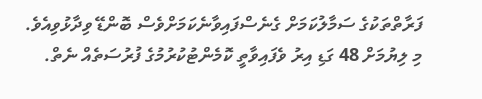ފަރާތްތަކުގެ ސަމާލުކަމަށް ގެނެސްފައިވާނެކަމަށްވެސް ބޮންޑޭ ވިދާޅުވިއެވެ.
މި ލިޔުމަށް 48 ގަޑި އިރު ވެފައިވާތީ ކޮމެންޓުކުރުމުގެ ފުރުސަތެއް ނެތް.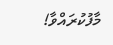މާފުކުރައްވާ!